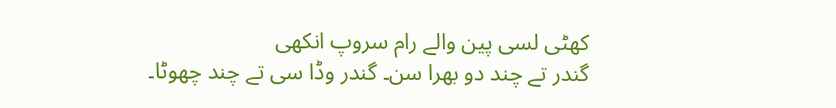کھٹی لسی پین والے رام سروپ انکھی
گندر تے چند دو بھرا سن۔ گندر وڈا سی تے چند چھوٹا۔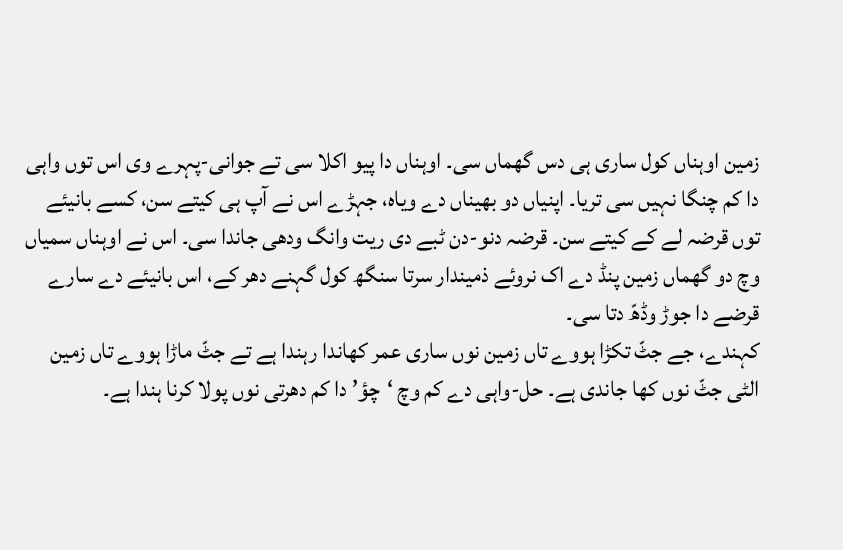زمین اوہناں کول ساری ہی دس گھماں سی۔ اوہناں دا پیو اکلا سی تے جوانی-پہرے وی اس توں واہی دا کم چنگا نہیں سی تریا۔ اپنیاں دو بھیناں دے ویاہ، جہڑے اس نے آپ ہی کیتے سن، کسے بانیئے توں قرضہ لے کے کیتے سن۔ قرضہ دنو-دن ٹبے دی ریت وانگ ودھی جاندا سی۔ اس نے اوہناں سمیاں وچ دو گھماں زمین پنڈ دے اک نروئے ذمیندار سرتا سنگھ کول گہنے دھر کے، اس بانیئے دے سارے قرضے دا جوڑ وڈھّ دتا سی۔
کہندے، جے جٹّ تکڑا ہووے تاں زمین نوں ساری عمر کھاندا رہندا ہے تے جٹّ ماڑا ہووے تاں زمین الٹی جٹّ نوں کھا جاندی ہے۔ حل-واہی دے کم وچ ‘چؤ’ دا کم دھرتی نوں پولا کرنا ہندا ہے۔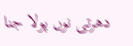دھرتی نوں پولا جنا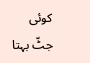کوئی جٹّ بہتا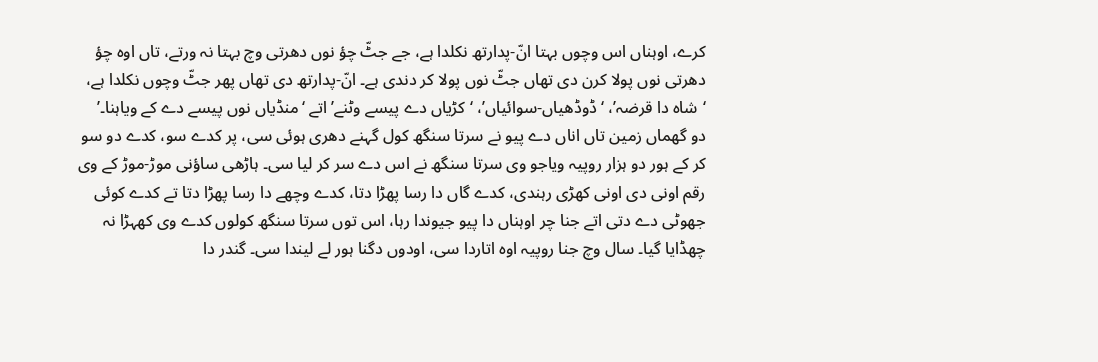کرے، اوہناں اس وچوں بہتا انّ-پدارتھ نکلدا ہے، جے جٹّ چؤ نوں دھرتی وچ بہتا نہ ورتے، تاں اوہ چؤ دھرتی نوں پولا کرن دی تھاں جٹّ نوں پولا کر دندی ہے۔ انّ-پدارتھ دی تھاں پھر جٹّ وچوں نکلدا ہے، ‘شاہ دا قرضہ’، ‘ڈوڈھیاں-سوائیاں’، ‘کڑیاں دے پیسے وٹنے’ اتے ‘منڈیاں نوں پیسے دے کے ویاہنا۔’
دو گھماں زمین تاں اناں دے پیو نے سرتا سنگھ کول گہنے دھری ہوئی سی، پر کدے سو، کدے دو سو کر کے ہور دو ہزار روپیہ ویاجو وی سرتا سنگھ نے اس دے سر کر لیا سی۔ ہاڑھی ساؤنی موڑ-موڑ کے وی رقم اونی دی اونی کھڑی رہندی، کدے گاں دا رسا پھڑا دتا، کدے وچھے دا رسا پھڑا دتا تے کدے کوئی جھوٹی دے دتی اتے جنا چر اوہناں دا پیو جیوندا رہا، اس توں سرتا سنگھ کولوں کدے وی کھہڑا نہ چھڈایا گیا۔ سال وچ جنا روپیہ اوہ اتاردا سی، اودوں دگنا ہور لے لیندا سی۔ گندر دا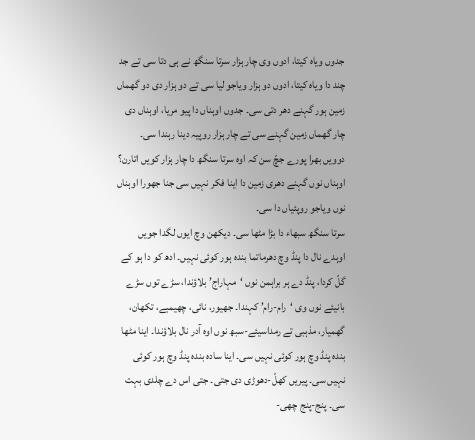جدوں ویاہ کیتا، ادوں وی چار ہزار سرتا سنگھ نے ہی دتا سی تے جد چند دا ویاہ کیتا، ادوں دو ہزار ویاجو لیا سی تے دو ہزار دی دو گھماں زمین ہور گہنے دھر دتی سی۔ جدوں اوہناں دا پیو مریا، اوہناں دی چار گھماں زمین گہنے سی تے چار ہزار روپیہ دینا رہندا سی۔
دوویں بھرا پورے جچّ سن کہ اوہ سرتا سنگھ دا چار ہزار کویں اتارن؟ اوہناں نوں گہنے دھری زمین دا اینا فکر نہیں سی جنا جھورا اوہناں نوں ویاجو روپئیاں دا سی۔
سرتا سنگھ سبھاء دا بڑا مٹھا سی۔ دیکھن وچ ایوں لگدا جویں اوہدے نال دا پنڈ وچ دھرماتما بندہ ہور کوئی نہیں۔ ادھ کو دا ہو کے گلّ کردا، پنڈ دے ہر براہمن نوں ‘مہاراج’ بلاؤندا، سڑے توں سڑے بانیئے نوں وی ‘رام-رام’ کہندا۔ جھیور، نائی، چھیمبے، تکھان، گھمیار، مذہبی تے رمداسیئے-سبھ نوں اوہ آدر نال بلاؤندا۔ اینا مٹھا بندہ پنڈ وچ ہور کوئی نہیں سی۔ اینا سادہ بندہ پنڈ وچ ہور کوئی نہیں سی۔ پیریں کھلّ-دھوڑی دی جتی۔ جتی اس دے چلدی بہت سی۔ پنج-پنج چھی-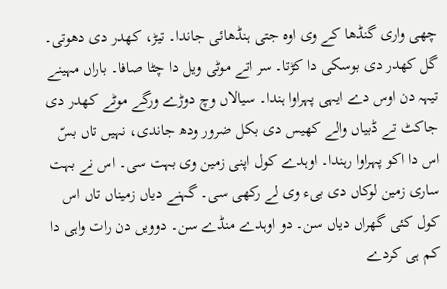چھی واری گنڈھا کے وی اوہ جتی ہنڈھائی جاندا۔ تیڑ، کھدر دی دھوتی۔ گل کھدر دی بوسکی دا کڑتا۔ سر اتے موٹی ویل دا چٹا صافا۔ باراں مہینے تیہہ دن اوس دے ایہی پہراوا ہندا۔ سیالاں وچ دوڑے ورگے موٹے کھدر دی جاکٹ تے ڈبیاں والے کھیس دی بکل ضرور ودھ جاندی، نہیں تاں بسّ اس دا اکو پہراوا رہندا۔ اوہدے کول اپنی زمین وی بہت سی۔ اس نے بہت ساری زمین لوکاں دی بیء وی لے رکھی سی۔ گہنے دیاں زمیناں تاں اس کول کئی گھراں دیاں سن۔ دو اوہدے منڈے سن۔ دوویں دن رات واہی دا کم ہی کردے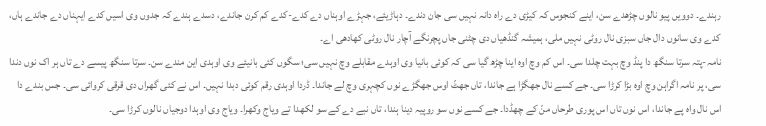رہندے۔ دوویں پیو نالوں چڑھدے سن، اینے کنجوس کہ کیڑی دے راہ دانہ نہیں سی جان دندے۔ دہاڑیئے، جہڑے اوہناں دے کدے-کدے کم کرن جاندے، دسدے ہندے کہ جدوں وی اسیں کدے ایہناں دے جاندے ہاں، کدے وی سانوں دال جاں سبزی نال روٹی نہیں ملی، ہمیشہ گنڈھیاں دی چٹنی جاں پچرنگے آچار نال روٹی کھادھی اے۔
نامہ-پتہ سرتا سنگھ دا پنڈ وچ بہت چلدا سی۔ اس کم وچ اوہ اینا چڑھ گیا سی کہ کوئی بانیا وی اوہدے مقابلے وچ نہیں سی؛ سگوں کئی بانیئے وی اوہدی این مندے سن۔ سرتا سنگھ پیسے دے تاں ہر اک نوں دندا سی، پر نامہ اگراہن وچ اوہ بڑا کرڑا سی۔ جے کسے نال جھگڑا ہے جاندا، تاں جھٹّ اوس جھگڑے نوں کچہری وچ لے جاندا۔ ڈردا اوہدی رقم کوئی دبدا نہیں۔ اس نے کئی گھراں دی قرقی کروائی سی۔ جس بندے دا اس نال واہ پے جاندا، اس نوں تاں اس پوری طرحاں منّ کے چھڈدا۔ جے کسے نوں سو روپیہ دینا ہندا، تاں نبے دے کے سو لکھدا تے ویاج وکھرا۔ ویاج وی اوہدا دوجیاں نالوں کرڑا سی۔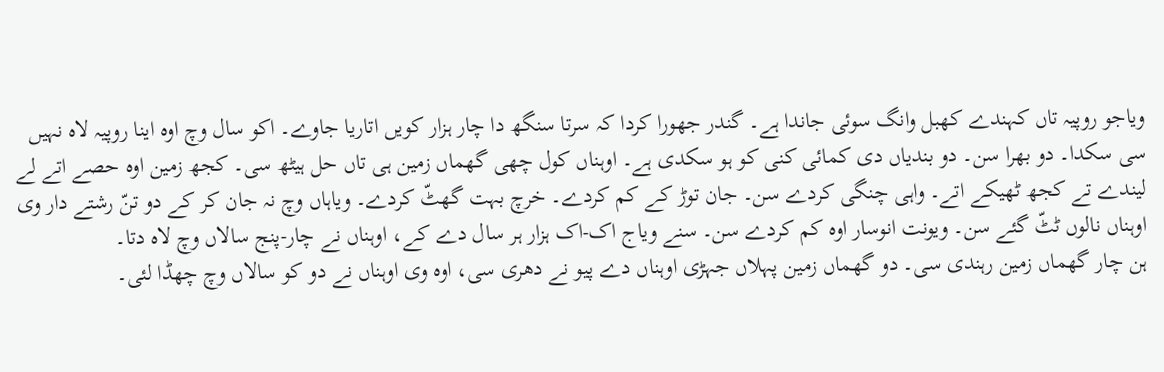ویاجو روپیہ تاں کہندے کھبل وانگ سوئی جاندا ہے۔ گندر جھورا کردا کہ سرتا سنگھ دا چار ہزار کویں اتاریا جاوے۔ اکو سال وچ اوہ اینا روپیہ لاہ نہیں سی سکدا۔ دو بھرا سن۔ دو بندیاں دی کمائی کنی کو ہو سکدی ہے۔ اوہناں کول چھی گھماں زمین ہی تاں حل ہیٹھ سی۔ کجھ زمین اوہ حصے اتے لے لیندے تے کجھ ٹھیکے اتے۔ واہی چنگی کردے سن۔ جان توڑ کے کم کردے۔ خرچ بہت گھٹّ کردے۔ ویاہاں وچ نہ جان کر کے دو تنّ رشتے دار وی اوہناں نالوں ٹٹّ گئے سن۔ ویونت انوسار اوہ کم کردے سن۔ سنے ویاج اک-اک ہزار ہر سال دے کے، اوہناں نے چار-پنج سالاں وچ لاہ دتا۔
ہن چار گھماں زمین رہندی سی۔ دو گھماں زمین پہلاں جہڑی اوہناں دے پیو نے دھری سی، اوہ وی اوہناں نے دو کو سالاں وچ چھڈا لئی۔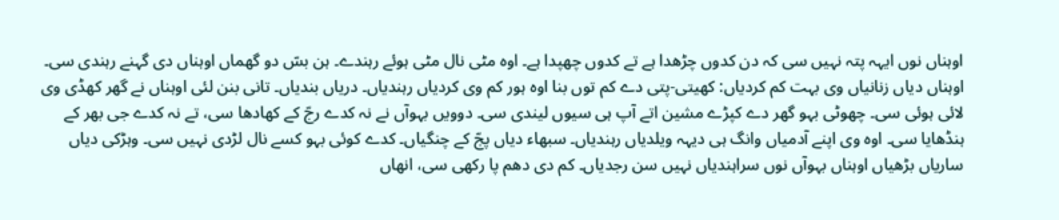اوہناں نوں ایہہ پتہ نہیں سی کہ دن کدوں چڑھدا ہے تے کدوں چھپدا ہے۔ اوہ مٹی نال مٹی ہوئے رہندے۔ ہن بسّ دو گھماں اوہناں دی گہنے رہندی سی۔ اوہناں دیاں زنانیاں وی بہت کم کردیاں: کھیتی-پتی دے کم توں بنا اوہ ہور کم وی کردیاں رہندیاں۔ دریاں بندیاں۔ تانی بنن لئی اوہناں نے گھر کھڈی وی لائی ہوئی سی۔ چھوٹی بہو گھر دے کپڑے مشین اتے آپ ہی سیوں لیندی سی۔ دوویں بہوآں نے نہ کدے رجّ کے کھادھا سی، تے نہ کدے جی بھر کے ہنڈھایا سی۔ اوہ وی اپنے آدمیاں وانگ ہی دیہہ ویلدیاں رہندیاں۔ سبھاء دیاں پجّ کے چنگیاں۔ کدے کوئی بہو کسے نال لڑدی نہیں سی۔ وہڑکی دیاں ساریاں بڑھیاں اوہناں بہوآں نوں سراہندیاں نہیں سن رجدیاں۔ کم دی دھم پا رکھی سی، انھاں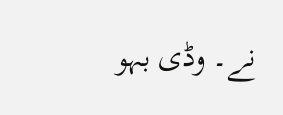نے۔ وڈی بہو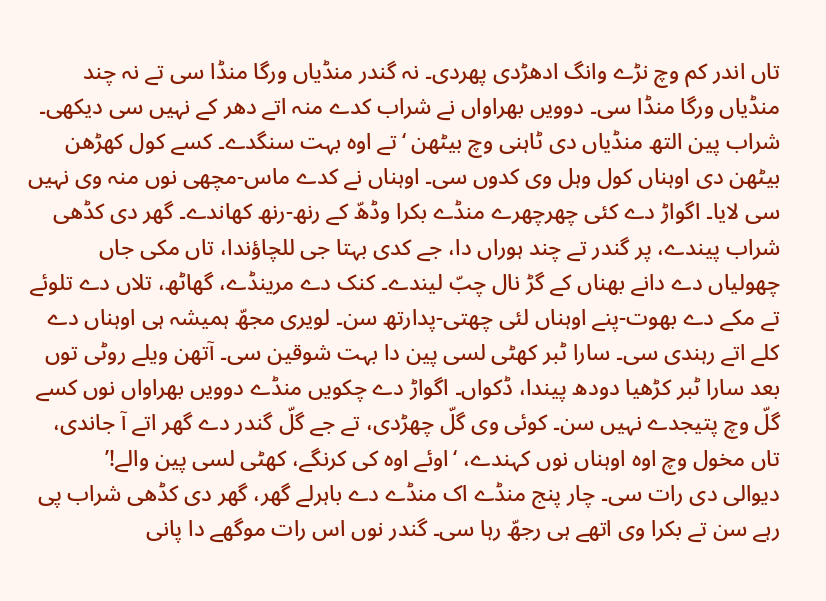تاں اندر کم وچ نڑے وانگ ادھڑدی پھردی۔ نہ گندر منڈیاں ورگا منڈا سی تے نہ چند منڈیاں ورگا منڈا سی۔ دوویں بھراواں نے شراب کدے منہ اتے دھر کے نہیں سی دیکھی۔ شراب پین التھ منڈیاں دی ٹاہنی وچ بیٹھن ‘تے اوہ بہت سنگدے۔ کسے کول کھڑھن بیٹھن دی اوہناں کول وہل وی کدوں سی۔ اوہناں نے کدے ماس-مچھی نوں منہ وی نہیں سی لایا۔ اگواڑ دے کئی چھرچھرے منڈے بکرا وڈھّ کے رنھ-رنھ کھاندے۔ گھر دی کڈھی شراب پیندے، پر گندر تے چند ہوراں دا، جے کدی بہتا جی للچاؤندا، تاں مکی جاں چھولیاں دے دانے بھناں کے گڑ نال چبّ لیندے۔ کنک دے مرینڈے، گھاٹھ، تلاں دے تلوئے تے مکے دے بھوت-پنے اوہناں لئی چھتی-پدارتھ سن۔ لویری مجھّ ہمیشہ ہی اوہناں دے کلے اتے رہندی سی۔ سارا ٹبر کھٹی لسی پین دا بہت شوقین سی۔ آتھن ویلے روٹی توں بعد سارا ٹبر کڑھیا دودھ پیندا، ڈکواں۔ اگواڑ دے چکویں منڈے دوویں بھراواں نوں کسے گلّ وچ پتیجدے نہیں سن۔ کوئی وی گلّ چھڑدی، تے جے گلّ گندر دے گھر اتے آ جاندی، تاں مخول وچ اوہ اوہناں نوں کہندے، ‘اوئے اوہ کی کرنگے، کھٹی لسی پین والے!’
دیوالی دی رات سی۔ چار پنج منڈے اک منڈے دے باہرلے گھر، گھر دی کڈھی شراب پی رہے سن تے بکرا وی اتھے ہی رجھّ رہا سی۔ گندر نوں اس رات موگھے دا پانی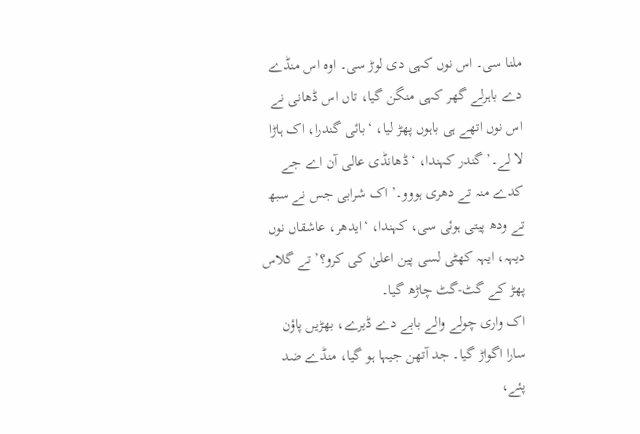ملنا سی۔ اس نوں کہی دی لوڑ سی۔ اوہ اس منڈے دے باہرلے گھر کہی منگن گیا، تاں اس ڈھانی نے اس نوں اتھے ہی باہوں پھڑ لیا، ‘بائی گندرا، اک ہاڑا لا لے۔’ گندر کہندا، ‘ڈھانڈی عالی آن اے جے کدے منہ تے دھری ہووو۔’ اک شرابی جس نے سبھ تے ودھ پیتی ہوئی سی، کہندا، ‘ایدھر، عاشقاں نوں دیہہ، ایہہ کھٹی لسی پین اعلیٰ کی کرو؟’ تے گلاس پھڑ کے گٹ-گٹ چاڑھ گیا۔
اک واری چولے والے بابے دے ڈیرے، بھڑیں پاؤن سارا اگواڑ گیا۔ جد آتھن جیہا ہو گیا، منڈے ضد پئے،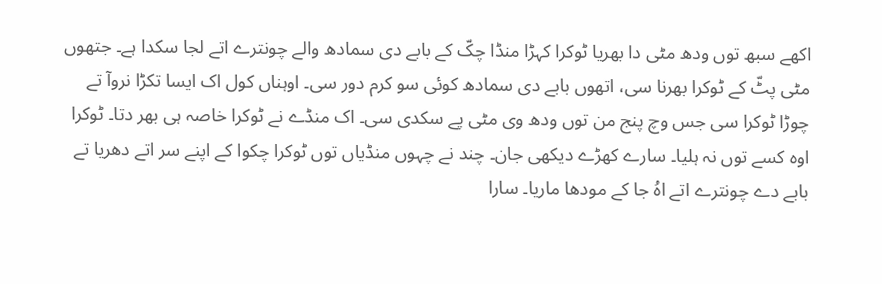اکھے سبھ توں ودھ مٹی دا بھریا ٹوکرا کہڑا منڈا چکّ کے بابے دی سمادھ والے چونترے اتے لجا سکدا ہے۔ جتھوں مٹی پٹّ کے ٹوکرا بھرنا سی، اتھوں بابے دی سمادھ کوئی سو کرم دور سی۔ اوہناں کول اک ایسا تکڑا نروآ تے چوڑا ٹوکرا سی جس وچ پنج من توں ودھ وی مٹی پے سکدی سی۔ اک منڈے نے ٹوکرا خاصہ ہی بھر دتا۔ ٹوکرا اوہ کسے توں نہ ہلیا۔ سارے کھڑے دیکھی جان۔ چند نے چہوں منڈیاں توں ٹوکرا چکوا کے اپنے سر اتے دھریا تے بابے دے چونترے اتے اہُ جا کے مودھا ماریا۔ سارا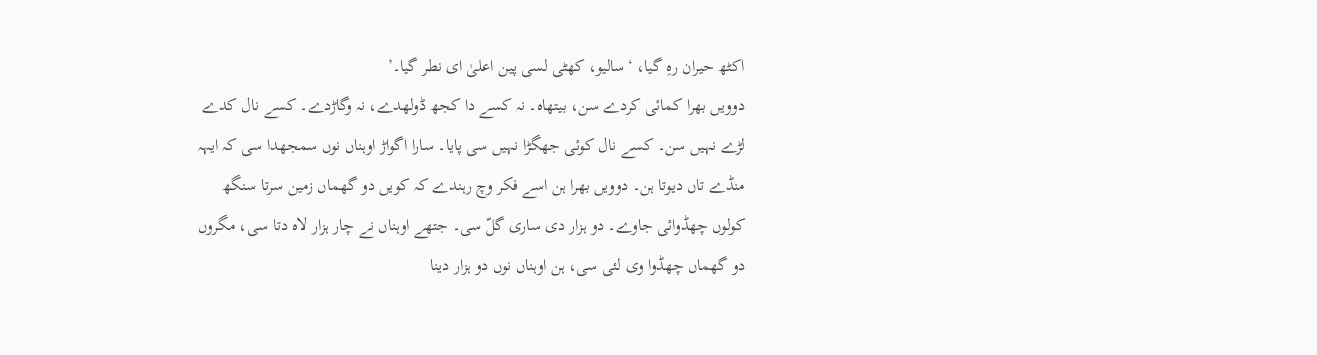اکٹھ حیران رہِ گیا، ‘سالیو، کھٹی لسی پین اعلیٰ ای نطر گیا۔’
دوویں بھرا کمائی کردے سن، بیتھاہ۔ نہ کسے دا کجھ ڈولھدے، نہ وگاڑدے۔ کسے نال کدے لڑے نہیں سن۔ کسے نال کوئی جھگڑا نہیں سی پایا۔ سارا اگواڑ اوہناں نوں سمجھدا سی کہ ایہہ منڈے تاں دیوتا ہن۔ دوویں بھرا ہن اسے فکر وچ رہندے کہ کویں دو گھماں زمین سرتا سنگھ کولوں چھڈوائی جاوے۔ دو ہزار دی ساری گلّ سی۔ جتھے اوہناں نے چار ہزار لاہ دتا سی، مگروں دو گھماں چھڈوا وی لئی سی، ہن اوہناں نوں دو ہزار دینا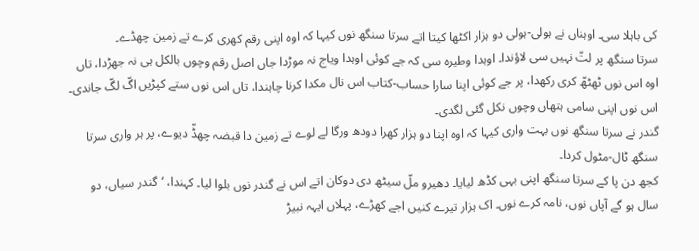کی باہلا سی۔ اوہناں نے ہولی-ہولی دو ہزار اکٹھا کیتا اتے سرتا سنگھ نوں کیہا کہ اوہ اپنی رقم کھری کرے تے زمین چھڈے۔
سرتا سنگھ پر لتّ نہیں سی لاؤندا۔ اوہدا وطیرہ سی کہ جے کوئی اوہدا ویاج نہ موڑدا جاں اصل رقم وچوں بالکل ہی نہ جھڑدا، تاں اوہ اس نوں ٹھٹھّ کری رکھدا، پر جے کوئی اپنا سارا حساب-کتاب اس نال مکدا کرنا چاہندا، تاں اس نوں ستے کپڑیں اگّ لگّ جاندی۔ اس نوں اپنی سامی ہتھاں وچوں نکل گئی لگدی۔
گندر نے سرتا سنگھ نوں بہت واری کیہا کہ اوہ اپنا دو ہزار کھرا دودھ ورگا لے لوے تے زمین دا قبضہ چھڈّ دیوے، پر ہر واری سرتا سنگھ ٹال-مٹول کردا۔
کجھ دن پا کے سرتا سنگھ اپنی بہی کڈھ لیایا۔ دھیرو ملّ سیٹھ دی دوکان اتے اس نے گندر نوں بلوا لیا۔ کہندا، ‘گندر سیاں، دو سال ہو گے آپاں نوں، نامہ کرے نوں۔ اک ہزار تیرے کنیں اجے کھڑے، پہلاں ایہہ نبیڑ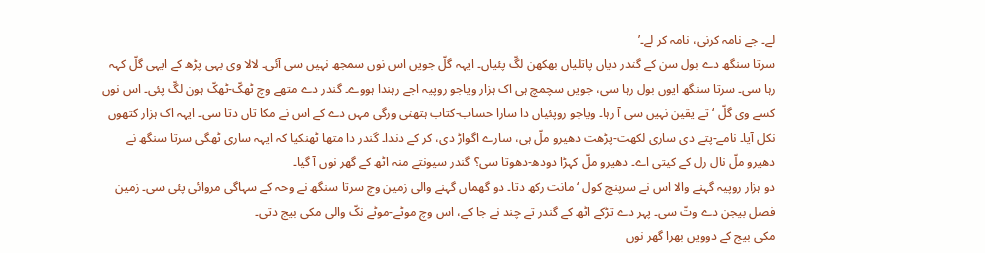لے۔ جے نامہ کرنی، نامہ کر لے۔’
سرتا سنگھ دے بول سن کے گندر دیاں پاتلیاں بھکھن لگّ پئیاں۔ ایہہ گلّ جویں اس نوں سمجھ نہیں سی آئی۔ لالا وی بہی پڑھ کے ایہی گلّ کہہ رہا سی۔ سرتا سنگھ ایوں بول رہا سی، جویں سچمچ ہی اک ہزار ویاجو روپیہ اجے رہندا ہووے۔ گندر دے متھے وچ ٹھکّ-ٹھکّ ہون لگّ پئی۔ اس نوں کسے وی گلّ ‘تے یقین نہیں سی آ رہا۔ ویاجو روپئیاں دا سارا حساب-کتاب ہتھنی ورگی مہں دے کے اس نے مکا تاں دتا سی۔ ایہہ اک ہزار کتھوں نکل آیا۔ نامے-پتے دی ساری لکھت-پڑھت دھیرو ملّ ہی، سارے اگواڑ دی، کر کے دندا۔ گندر دا متھا ٹھنکیا کہ ایہہ ساری ٹھگی سرتا سنگھ نے دھیرو ملّ نال رل کے کیتی اے۔ دھیرو ملّ کہڑا دودھ-دھوتا سی؟ گندر سیونتے منہ اٹھ کے گھر نوں آ گیا۔
دو ہزار روپیہ گہنے والا اس نے سرپنچ کول ‘مانت رکھ دتا۔ دو گھماں گہنے والی زمین وچ سرتا سنگھ نے وحہ کے سہاگی مروائی پئی سی۔ زمین فصل بیجن دے وتّ سی۔ پہر دے تڑکے اٹھ کے گندر تے چند نے جا کے، اس وچ موٹے-موٹے نکّ والی مکی بیج دتی۔
مکی بیج کے دوویں بھرا گھر نوں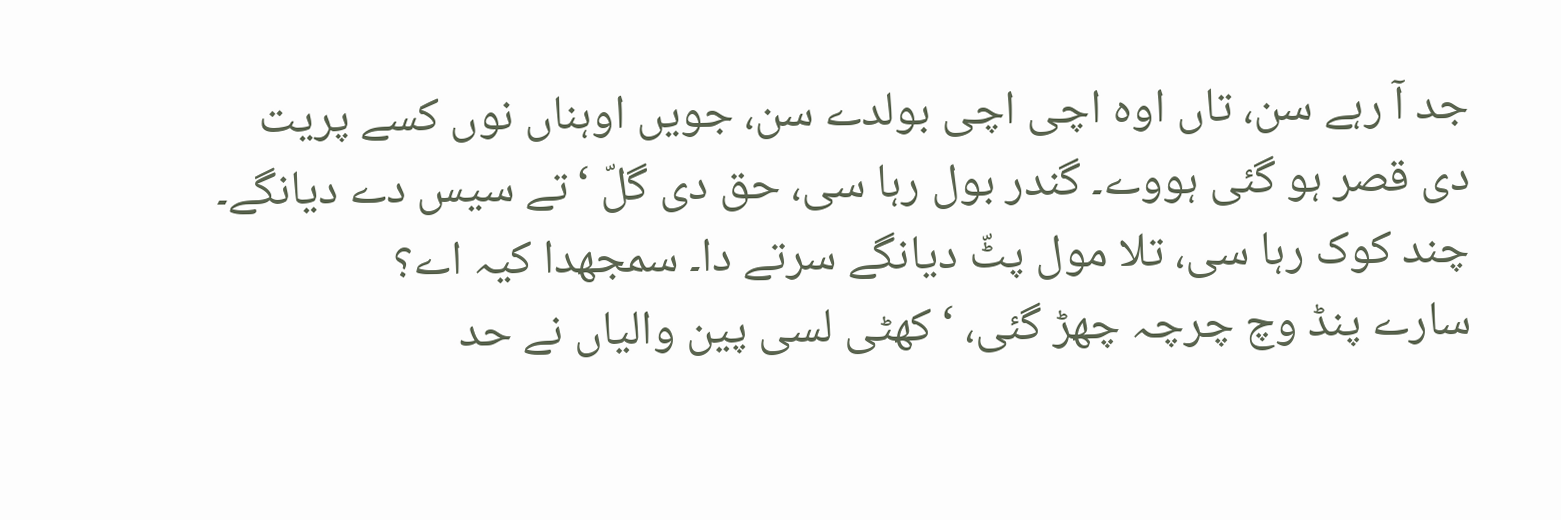جد آ رہے سن، تاں اوہ اچی اچی بولدے سن، جویں اوہناں نوں کسے پریت دی قصر ہو گئی ہووے۔ گندر بول رہا سی، حق دی گلّ ‘تے سیس دے دیانگے۔ چند کوک رہا سی، تلا مول پٹّ دیانگے سرتے دا۔ سمجھدا کیہ اے؟
سارے پنڈ وچ چرچہ چھڑ گئی، ‘کھٹی لسی پین والیاں نے حد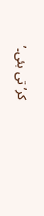کر’تی بئی۔’